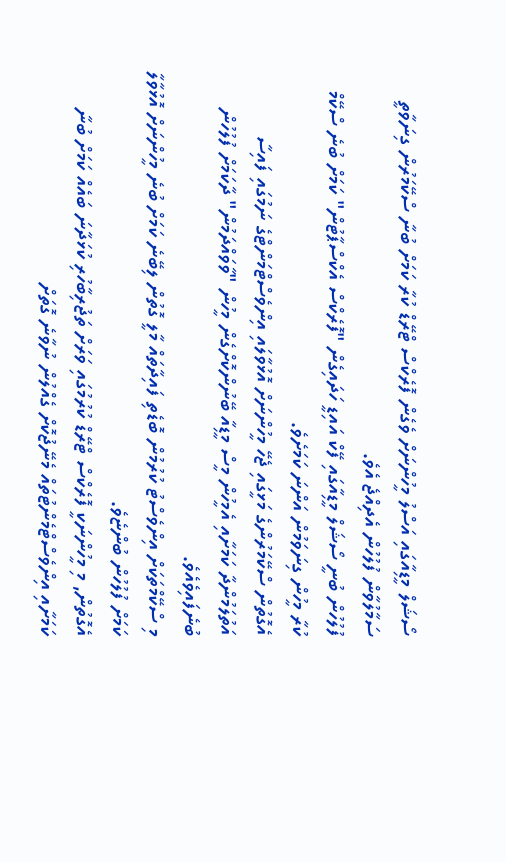ސޯޝަލް މީޑިއާގައި އަސްލު މީހުންނަށް ވެގެން ފޮރެކްސް ޓްރޭޑް ކުރާ ކަމަށް ބުނާ ސްކޭމަރުން ގިނަވާތީ ސަމާލުވާން ފުލުހުން އެދިއްޖެ އެވެ.
ފުލުހުން ބުނީ ސޯޝަލް މީޑިއާގައި ފޭކް އައިޑީ ހަދައިގެން "ފޮރެކްސް އެކްސްޕާޓުން" ކަމަށް ބުނެ ސްކޭމް ކުރާ މީހުން ގިނަވަމުން އަންނަ ކަމަށެވެ.
އެގޮތުން ސްކޭމަރުންގެ މަޅީގައި ޖެހޭ މީހުންނަށް އޮޅުވާލައި އިންވެސްޓްމަންޓްގެ ނަމުގައި ފައިސާ އަތުލަމުންދާ ކަމަށާއި އެމީހުން މީސް މީޑިއާ ބޭނުންކޮށްގެން މީހުން "ވާވައްދަމުން" ދާކަމަށް ފުލުހުން ބުނެފައިވެއެވެ.
މި ސްކޭމްތަކަށް އިންވެސްޓު ކުރުމުން ބޮޑެތި ފައިދާތައް މާލީ ގޮތުން ލިބޭނެ ކަމަށް ބުނެ މީހުންނަށް އޮޅުވާލާ ކަމަށް ފުލުހުން ބުންޏެވެ.
އެގޮތުން, މި މީހުންނަކީ ފޮރެކްސް ޓްރޭޑް ކުރުމުގައި ވަރަށް ތަޖުރިބާހުރި ކުޅަދާނަ ބައެއް ކަމަށް ބުނާ ކަމަށާއި އިންވެސްޓްމެންޓުތައް މެނޭޖުކޮށް ގެއްލުން ނުވާނެ ގޮތަށް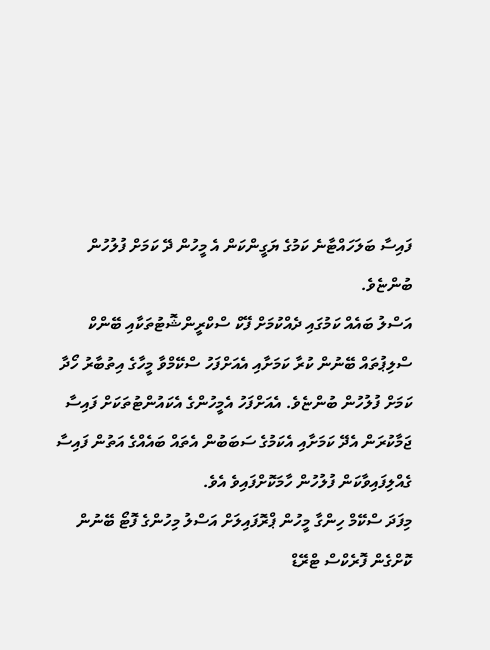ފައިސާ ބަލަހައްޓާނެ ކަމުގެ ޔަގީންކަން އެ މީހުން ދޭ ކަމަށް ފުލުހުން ބުންޏެވެ.
އަސްލު ބައެއް ކަމުގައި ދެއްކުމަށް ފޭކް ސްކްރީންޝޮޓުތަކާއި ބޭންކް ސްލިޕުތައް ބޭނުން ކުރާ ކަމަށާއި އެއަށްފަހު ސްކޭމްވާ މީހާގެ އިތުބާރު ހޯދާ ކަމަށް ފުލުހުން ބުންޏެވެ. އެއަށްފަހު އެމީހުންގެ އެކައުންޓުތަކަށް ފައިސާ ޖަމާކުރަން އެދޭ ކަމަށާއި އެކަމުގެ ސަބަބުން އެތައް ބައެއްގެ އަތުން ފައިސާ ގެއްލިފައިވާކަން ފުލުހުން ހާމަކޮށްފައިވެ އެވެ.
މިފަދަ ސްކޭމް ހިންގާ މީހުން ޕްރޮފައިލަށް އަސްލު މިހުންގެ ފޮޓޯ ބޭނުން ކޮށްގެން ފޮރެކްސް ޓްރޭޑް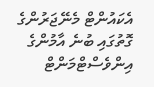އެކައުންޓް މެނޭޖަރުންގެ ގޮތުގައި ބުނެ އާމުންގެ އިންވެސްޓްމަންޓް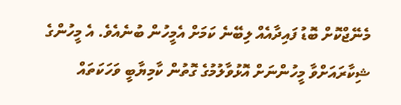މެނޭޖްކޮށް ބޮޑު ފައިދާއެއް ލިބޭނެ ކަމަށް އެމީހުން ބުނެއެވެ. އެ މީހުންގެ ޝިކާރައަށްވާ މީހުންނަށް އޮޅުވާލުމުގެ ގޮތުން ކާމިޔާބީ ވަހަކަތައް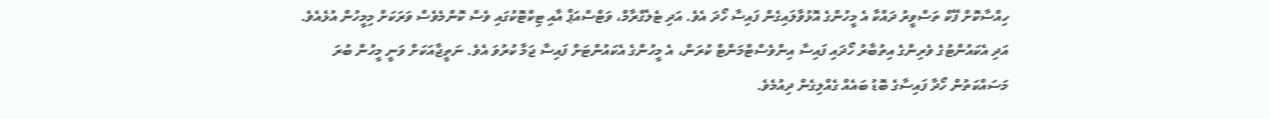ހިއްސާކޮށް ފޭކް ތަސްވީރު ދައްކާ އެ މީހުންގެ އޮޅުވާލައިގެން ފައިސާ ހޯދަ އެވެ. އަދި ޓެލެގްރާމް، ވަޓްސްއަޕް އާއި ޓިކްޓޮކުގައި ވެސް ކޮންމެވެސް ވަރަކަށް މިމީހުން އުޅެއެވެ.
އަދި އެކައުންޓުގެ ވެރިންގެ އިތުބާރު ހޯދައި ފައިސާ އިންވެސްޓްމަންޓް ކުރަން، އެ މީހުންގެ އެކައުންޓަށް ފައިސާ ޖަމާ ކުރުވަ އެވެ. ނަތީޖާއަކަށް ވަނީ މީހުން ބުރަ މަސައްކަތުން ހޯދާ ފައިސާގެ ބޮޑު ބައެއް ގެއްލިގެން ދިއުމެވެ.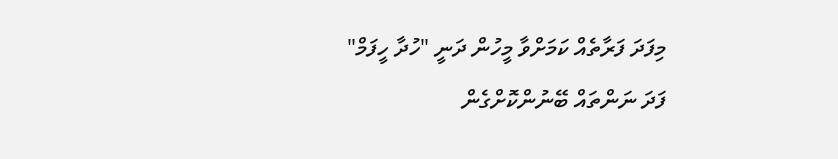މިފަދަ ފަރާތެއް ކަމަށްވާ މީހުން ދަނީ "ހުދާ ހީފަމް" ފަދަ ނަންތައް ބޭނުންކޮށްގެން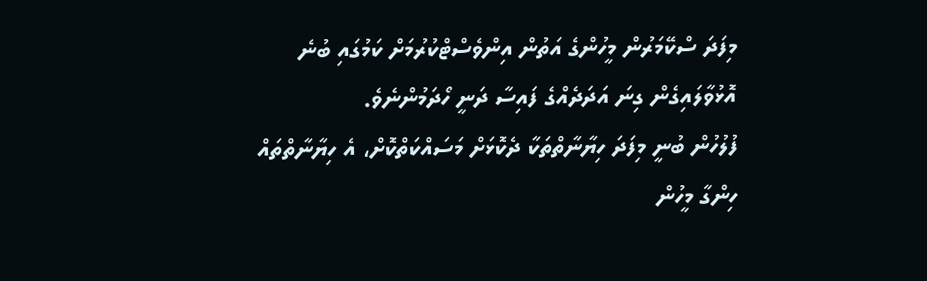މިފަދަ ސްކޭމަރުން މީހުންގެ އަތުން އިންވެސްޓްކުރުމަށް ކަމުގައި ބުނެ އޮޅުވާލައިގެން ގިނަ އަދަދެއްގެ ފައިސާ ދަނީ ހޯދަމުންނެވެ.
ފުލުހުން ބުނީ މިފަދަ ހިޔާނާތްތަކާ ދެކޮޅަށް މަސައްކަތްކޮށް، އެ ހިޔާނާތްތައް ހިންގާ މީހުން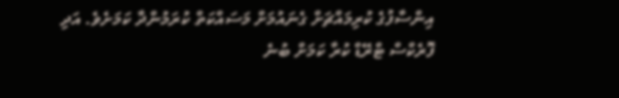އިންސާފުގެ ކުރިމައްޗަށް ގެނައުމަށް މަސައްކަތް ކުރަމުންދާ ކަމަށެވެ. އަދި ފޮރެކްސް ޓްރޭޑް ކުރާ ކަމަށް ބުނެ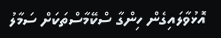އޮޅުވާލައިގެން ހިންގާ ސްކޭމާސްތަކަށް ސަމާލު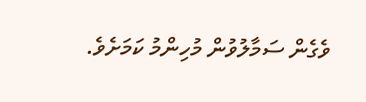ވެގެން ސަމާލުވުން މުހިންމު ކަމަށެވެ.